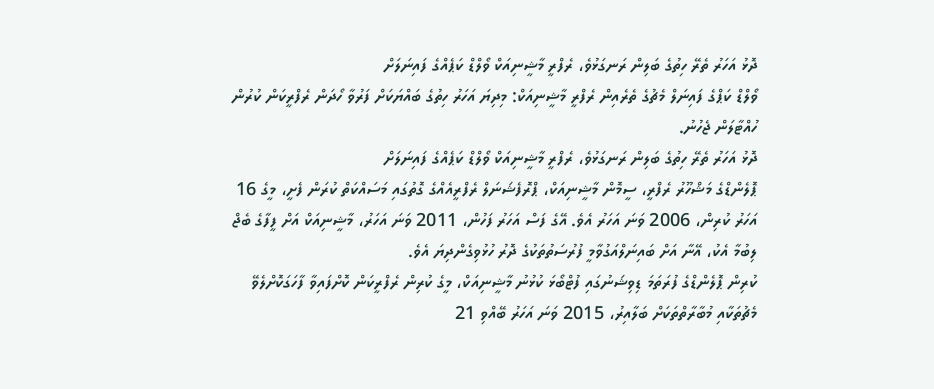ދޮޅު އަހަރު ތެރޭ ހިތުގެ ބަލިން ރަނގަޅުވެ، ރެފްރީ މާޝީނިއަކް ވޯލްޑް ކަޕެއްގެ ފައިނަލަށް
ވޯލްޑް ކަޕްގެ ފައިނަލް މެޗުގެ ތެރެއިން ރެފްރީ މާޝީނިއަކް: މިދިޔަ އަހަރު ހިތުގެ ބައްޔަކަށް ފަރުވާ ހޯދަން ރެފްރީކަން ކުރުން ހުއްޓާލަން ޖެހުނު.
ދޮޅު އަހަރު ތެރޭ ހިތުގެ ބަލިން ރަނގަޅުވެ، ރެފްރީ މާޝީނިއަކް ވޯލްޑް ކަޕެއްގެ ފައިނަލަށް
ޕޮލެންޑްގެ މަޝްހޫރު ރެފްރީ، ސީމޮން މާޝީނިއަކް، ޕްރޮފެޝަނަލް ރެފްރީއެއްގެ ގޮތުގައި މަސައްކަތް ކުރަން ފެށީ، މީގެ 16 އަހަރު ކުރިން، 2006 ވަނަ އަހަރު އެވެ. އޭގެ ފަސް އަހަރު ފަހުން، 2011 ވަނަ އަހަރު، މާޝީނިއަކް އަށް ފީފާގެ ބެޖް ލިބުމާ އެކު، އޭނާ އަށް ބައިނަލްއަގުވާމީ ފުރުސަތުތަކުގެ ދޮރު ހުޅުވިގެންދިޔަ އެވެ.
ކުރިން ޕޮލެންޑްގެ ފުރަތަމަ ޑިވިޝަނުގައި ފުޓްބޯޅަ ކުޅުނު މާޝީނިއަކް، މީގެ ކުރިން ރެފްރީކަން ކޮށްފައިވާ ފާހަގަކޮށްލެވޭ މެޗުތަކާއި މުބާރާތްތަކަށް ބަލާއިރު، 2015 ވަނަ އަހަރު ބޭއްވި 21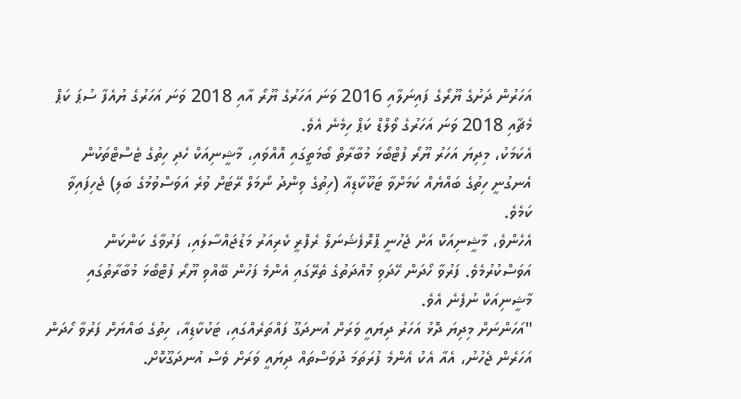އަހަރުން ދަށުގެ ޔޫރޯގެ ފައިނަލާއި 2016 ވަނަ އަހަރުގެ ޔޫރޯ އާއި 2018 ވަނަ އަހަރުގެ ޔުއެފާ ސުޕަ ކަޕް މެޗާއި 2018 ވަނަ އަހަރުގެ ވޯލްޑް ކަޕް ހިމެނެ އެވެ.
އެކަމަކު، މިދިޔަ އަހަރު ޔޫރޯ ފުޓްބޯޅަ މުބާރާތް ބޯމަތީގައި އޮއްވައި، މާޝީނިއަކް ހެދި ހިތުގެ ޓެސްޓްތަކުން އެނގުނީ ހިތުގެ ބައްޔެއް ކަމަށްވާ ޓަކޫކާޑިއާ (ހިތުގެ ވިންދު ނޯމަލް ރޭޓަށް ވުރެ އަވަސްވުމުގެ ބަލި) ޖެހިފައިވާ ކަމެވެ.
އެހެންވެ، މާޝީނިއަކް އަށް ޖެހުނީ ޕްރޮފެޝަނަލް ރެފްރީ ކެރިއަރު މަޑުޖައްސާލައި، ފަރުވާގެ ކަންކަން އަވަސްކުރުމެވެ. ފަރުވާ ހޯދަން ހޭދަވި މުއްދަތުގެ ތެރޭގައި އެންމެ ފަހުން ބޭއްވި ޔޫރޯ ފުޓްބޯޅަ މުބާރާތުގައި މާޝީނިއަކް ނުފެނެ އެވެ.
"އަހަންނަށް މިދިޔަ ދޮޅު އަހަރު ދިޔައީ ވަރަށް އުނދަގޫ ފައްތަރެއްގައި، ޓަކުކާޑިއާ، ހިތުގެ ބައްޔަށް ފަރުވާ ހޯދަން އަހަރެން ޖެހުނު، އެއާ އެކު އެންމެ ފުރަތަމަ ދުވަސްތައް ދިޔައީ ވަރަށް ވެސް އުނދަގޫކޮށް.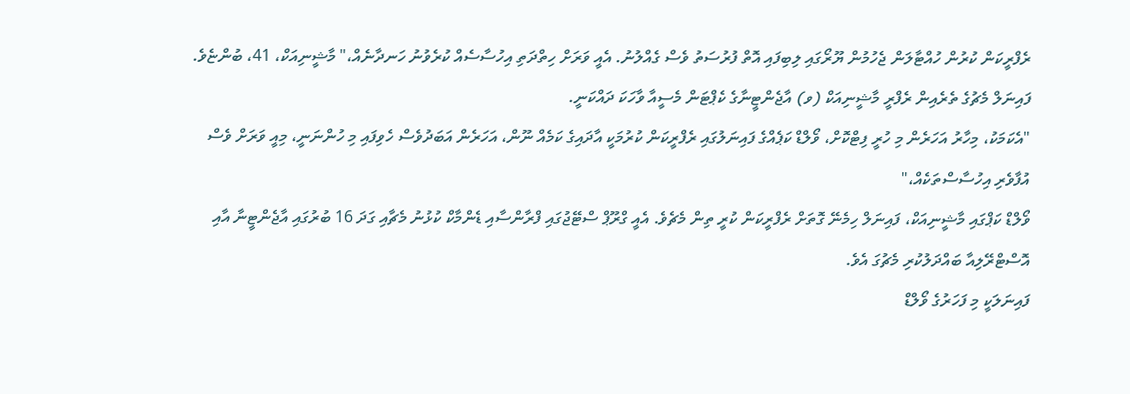ރެފްރީކަން ކުރުން ހުއްޓާލަން ޖެހުމުން ޔޫރޯގައި ލިބިފައި އޮތް ފުރުސަތު ވެސް ގެއްލުނު. އެއީ ވަރަށް ހިތްދަތި އިހުސާސެއް ކުރެވުނު ހަނދާނެއް،" މާޝީނިއަކް، 41، ބުންޏެވެ.
ފައިނަލް މެޗުގެ ތެރެއިން ރެފްރީ މާޝީނިއަކް (ވ) އާޖެންޓީނާގެ ކެޕްޓަން މެސީއާ ވާހަކަ ދައްކަނީ.
"އެކަމަކު، މިހާރު އަހަރެން މި ހުރީ ފިޓްކޮށް، ވޯލްޑް ކަޕެއްގެ ފައިނަލުގައި ރެފްރީކަން ކުރުމަކީ އާދައިގެ ކަމެއް ނޫން، އަހަރެން އަބަދުވެސް ހެވިފައި މި ހުންނަނީ، މިއީ ވަރަށް ވެސް އުފާވެރި އިހުސާސްތަކެއް،"
ވޯލްޑް ކަޕްގައި މާޝީނިއަކް، ފައިނަލް ހިމެނޭ ގޮތަށް ރެފްރީކަން ކުރީ ތިން މެޗެވެ. އެއީ ގްރޫޕް ސްޓޭޖުގައި ފްރާންސާއި ޑެންމާކް ކުޅުނު މެޗާއި ގަދަ 16 ބުރުގައި އާޖެންޓީނާ އާއި އޮސްޓްރޭލިއާ ބައްދަލުކުރި މެޗުގަ އެވެ.
ފައިނަލަކީ މި ފަހަރުގެ ވޯލްޑް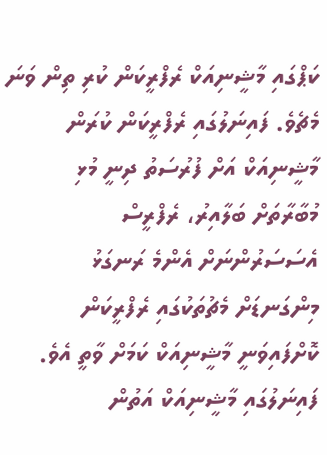ކަޕްގައި މާޝީނިއަކް ރެފްރީކަން ކުރި ތިން ވަނަ މެޗެވެ. ފައިނަލުގައި ރެފްރީކަން ކުރަން މާޝީނިއަކް އަށް ފުރުސަތު ދިނީ މުޅި މުބާރާތަށް ބަލާއިރު، ރެފްރީސް އެސަސަރުންނަށް އެންމެ ރަނގަޅު މިންގަނޑަށް މެޗުތަކުގައި ރެފްރީކަން ކޮށްފައިވަނީ މާޝީނިއަކް ކަމަށް ވާތީ އެވެ.
ފައިނަލުގައި މާޝީނިއަކް އަތުން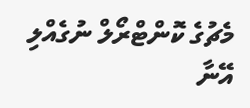މެޗުގެ ކޮންޓްރޯލް ނުގެއްލި އޭނާ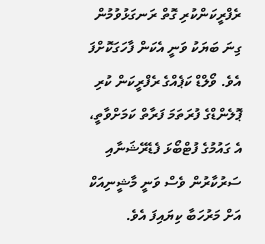ރެފްރީކަންކުރި ގޮތް ރަނގަޅުވުމުން ގިނަ ބަޔަކު ވަނީ އެކަން ފާހަގަކޮށްފަ އެވެ. ވޯލްޑް ކަޕެއްގެ ރެފްރީކަން ކުރި ޕޮލެންޑްގެ ފުރަތަމަ ފަރާތް ކަމަށްވާތީ، އެ ގައުމުގެ ފުޓްބޯޅަ ފެޑެރޭޝަނާއި ސަރުކާރުން ވެސް ވަނީ މާޝީނިއަކް އަށް މަރުހަބާ ކިޔައިފަ އެވެ.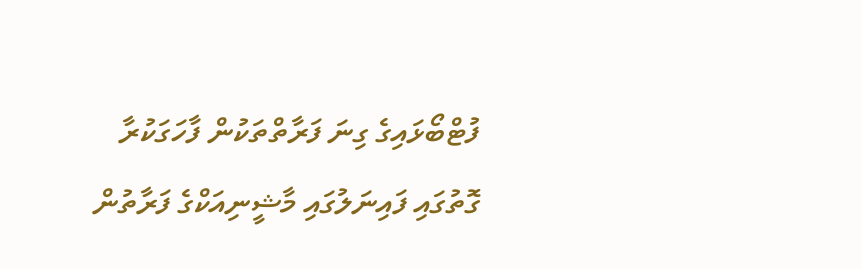ފުޓްބޯޅައިގެ ގިނަ ފަރާތްތަކުން ފާހަގަކުރާ ގޮތުގައި ފައިނަލުގައި މާޝީނިއަކްގެ ފަރާތުން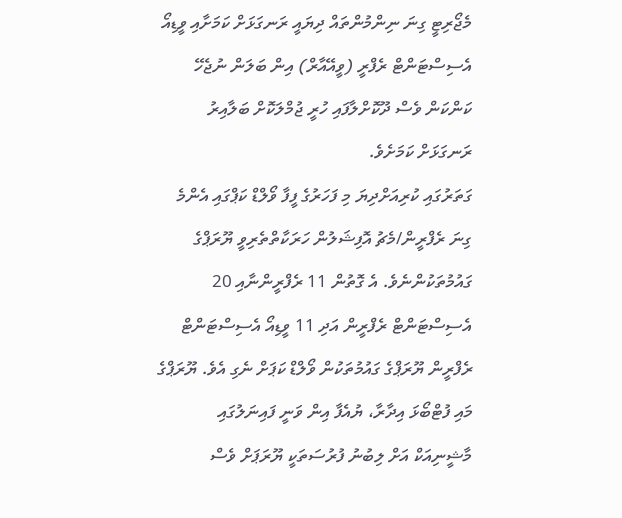މެޖޯރިޓީ ގިނަ ނިންމުންތައް ދިޔައީ ރަނގަޅަށް ކަމަށާއި ވީޑިއޯ އެސިސްޓަންޓް ރެފްރީ (ވީއޭއާރް) އިން ބަލަން ނުޖެހޭ ކަންކަން ވެސް ދޫކޮށްލާފައި ހުރީ ޖުމްލަކޮށް ބަލާއިރު ރަނގަޅަށް ކަމަށެވެ.
ގަތަރުގައި ކުރިއަށްދިޔަ މި ފަހަރުގެ ފީފާ ވޯލްޑް ކަޕްގައި އެންމެ ގިނަ ރެފްރީން/މެޗު އޮފިޝަލުން ހަރަކާތްތެރިވީ ޔޫރަޕްގެ ގައުމުތަކުންނެވެ. އެ ގޮތުން 11 ރެފްރީންނާއި 20 އެސިސްޓަންޓް ރެފްރީން އަދި 11 ވީޑިއޯ އެސިސްޓަންޓް ރެފްރީން ޔޫރަޕްގެ ގައުމުތަކުން ވޯލްޑް ކަޕަށް ނެގި އެވެ. ޔޫރަޕްގެ މައި ފުޓްބޯޅަ އިދާރާ، ޔުއެފާ އިން ވަނީ ފައިނަލުގައި މާޝީނިއަކް އަށް ލިބުނު ފުރުސަތަކީ ޔޫރަޕަށް ވެސް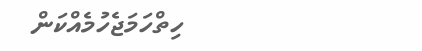ހިތްހަމަޖެހުމެއްކަން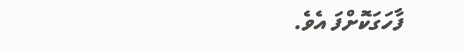ފާހަގަކޮށްފަ އެވެ.